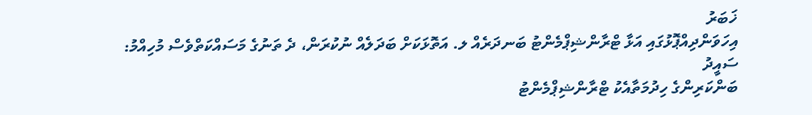ޚަބަރު
އިހަވަންދިއްޕޮޅުގައި އަޅާ ޓްރާންޝިޕްމެންޓު ބަނދަރެއް ލ. އަތޮޅަކަށް ބަދަލެއް ނުކުރަން، ދެ ތަނުގެ މަސައްކަތްވެސް މުހިއްމު: ސައީދު
ބަންކަރިންގެ ހިދުމަތާއެކު ޓްރާންޝިޕްމެންޓު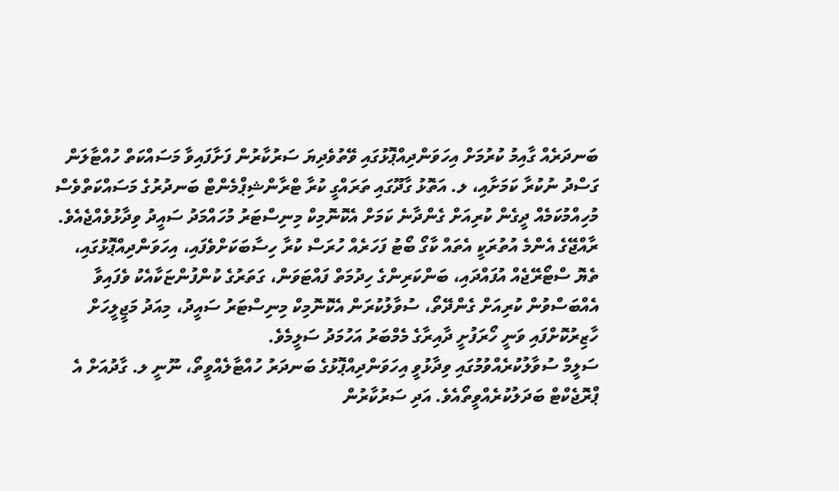ބަނދަރެއް ގާއިމު ކުރުމަށް އިހަވަންދިއްޕޮޅުގައި ވޭތުވެދިޔަ ސަރުކާރުން ފަށާފައިވާ މަސައްކަތް ހުއްޓާލަން ގަސްދު ނުކުރާ ކަމަށާއި، ލ. އަތޮޅު ގާދޫގައި ތަރައްގީ ކުރާ ޓްރާންޝިޕްމެންޓް ބަނދުރުގެ މަސައްކަތްވެސް މުހިއްމުކަމެއް ދީގެން ކުރިއަށް ގެންދާނެ ކަމަށް އެކޮނޮމިކް މިނިސްޓަރު މުހައްމަދު ސައީދު ވިދާޅުވެއްޖެއެވެ.
ރާއްޖޭގެ އެންމެ އުތުރަކީ އެތައް ކާގޯ ބޯޓު ފަހަރެއް ހުރަސް ކުރާ ހިސާބަކަށްވެފައި، އިހަވަންދިއްޕޮޅުގައި، ތެޔޮ ސްޓޯރޭޖެއް އުފައްދައި، ބަންކަރިންގެ ހިދުމަތް ފައްޓަވަން، ގަތަރުގެ ކުންފުންޏަކާއެކު ވެފައިވާ އެއްބަސްވުން ކުރިއަށް ގެންދޭތޯ، ސުވާލުކުރަން އެކޮނޮމިކް މިނިސްޓަރު ސައީދު، މިއަދު މަޖީލީހަށް ހާޒިރުކޮށްފައި ވަނީ ހޯރަފުށީ ދާއިރާގެ މެމްބަރު އަހުމަދު ސަލީމެވެ.
ސަލީމް ސުވާލުކުރެއްވުމުގައި ވިދާޅުވީ އިހަވަންދިއްޕޮޅުގެ ބަނދަރު ހުއްޓާލެއްވީތޯ، ނޫނީ ލ. ގާދުއަށް އެ ޕްރޮޖެކްޓް ބަދަލުކުރެއްވީތޯއެވެ. އަދި ސަރުކާރުން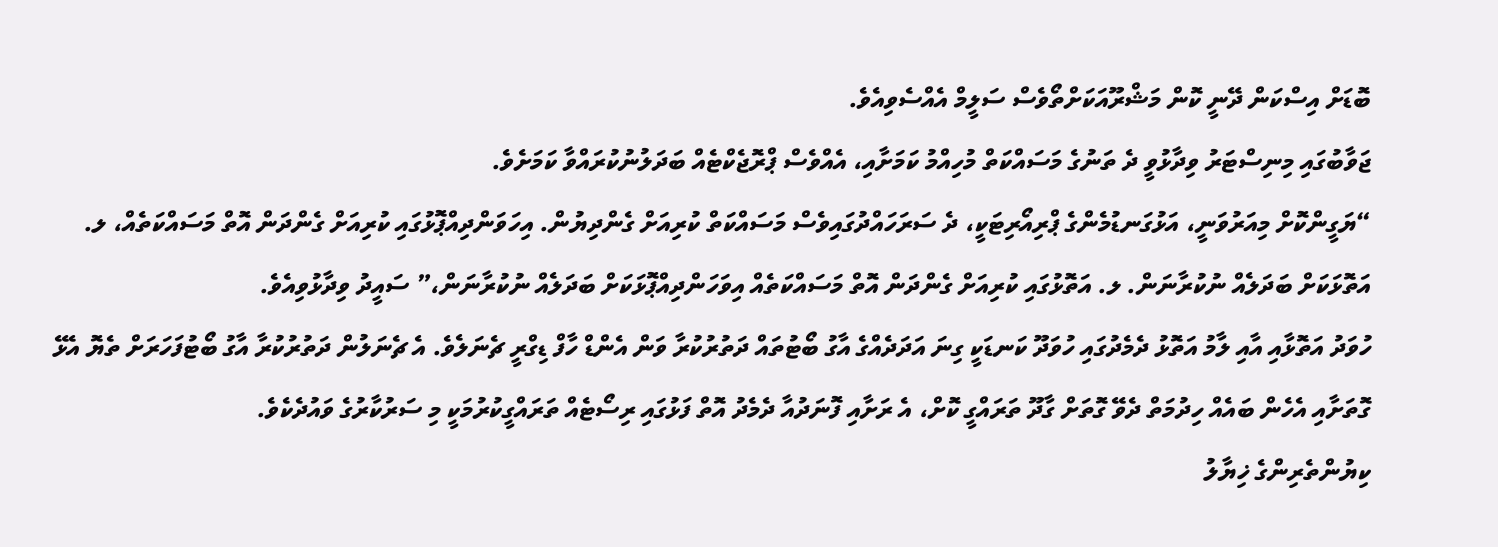ބޮޑަށް އިސްކަން ދޭނީ ކޮން މަޝްރޫއަކަށްތޯވެސް ސަލީމް އެއްސެވިއެވެ.
ޖަވާބުގައި މިނިސްޓަރު ވިދާޅުވީ ދެ ތަނުގެ މަސައްކަތް މުހިއްމު ކަމަށާއި، އެއްވެސް ޕްރޮޖެކްޓެއް ބަދަލުނުކުރައްވާ ކަމަށެވެ.
“ޔަގީންކޮށް މިއަރުވަނީ، އަޅުގަނޑުމެންގެ ޕްރިއޯރިޓަކީ، ދެ ސަރަހައްދުގައިވެސް މަސައްކަތް ކުރިއަށް ގެންދިޔުން. އިހަވަންދިއްޕޮޅުގައި ކުރިއަށް ގެންދަން އޮތް މަސައްކަތެއް، ލ. އަތޮޅަކަށް ބަދަލެއް ނުކުރާނަން. ލ. އަތޮޅުގައި ކުރިއަށް ގެންދަން އޮތް މަސައްކަތެއް އިވަހަންދިއްޕޮޅަކަށް ބަދަލެއް ނުކުރާނަން،” ސައީދު ވިދާޅުވިއެވެ.
ހުވަދު އަތޮޅާއި އާއި ލާމު އަތޮޅު ދެމެދުގައި ހުވަދޫ ކަނޑަކީ ގިނަ އަދަދެއްގެ އާގު ބޯޓުތައް ދަތުރުކުރާ ވަން އެންޑް ހާފް ޑިގްރީ ޗެނަލެވެ. އެ ޗެނަލުން ދަތުރުކުރާ އާގު ބޯޓުފަހަރަށް ތެޔޮ އެޅޭ ގޮތަށާއި އެހެން ބައެއް ހިދުމަތް ދެވޭ ގޮތަށް ގާދޫ ތަރައްގީ ކޮށް، އެ ރަށާއި ފޮނަދުއާ ދެމެދު އޮތް ފަޅުގައި ރިސޯޓެއް ތަރައްގީކުރުމަކީ މި ސަރުކާރުގެ ވައުދެކެވެ.
ކިޔުންތެރިންގެ ޚިޔާލު